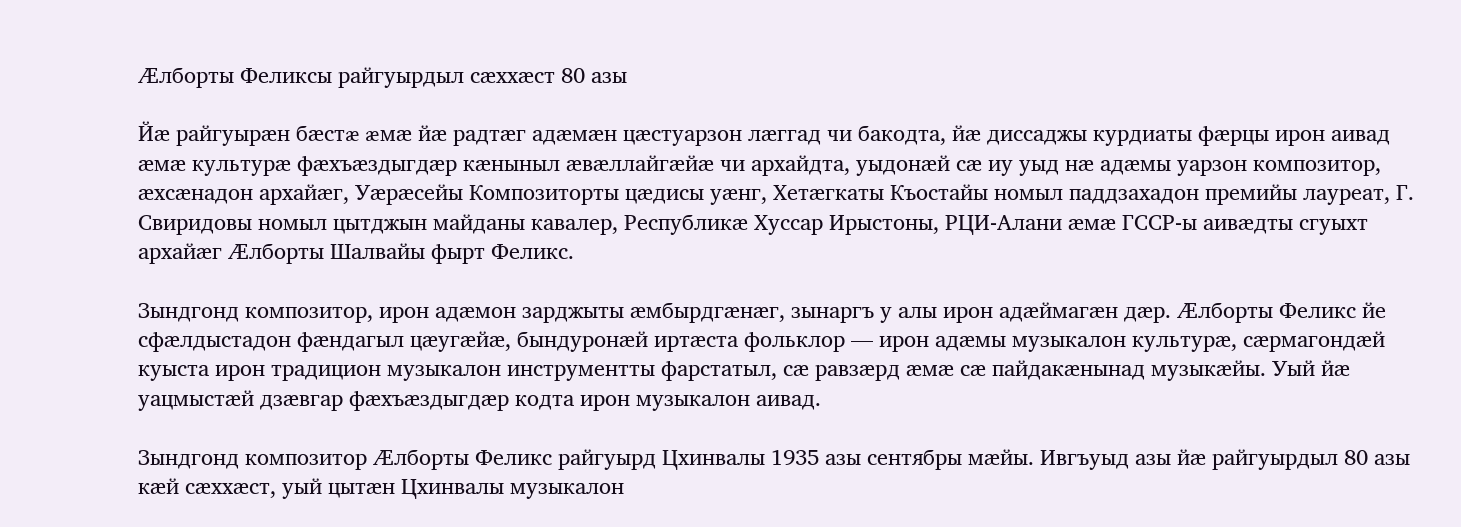Æлборты Феликсы райгуырдыл сæххæст 80 азы

Йæ райгуырæн бæстæ æмæ йæ радтæг адæмæн цæстуарзон лæггад чи бакодта, йæ диссаджы курдиаты фæрцы ирон аивад æмæ культурæ фæхъæздыгдæр кæныныл æвæллайгæйæ чи архайдта, уыдонæй сæ иу уыд нæ адæмы уарзон композитор, æхсæнадон архайæг, Уæрæсейы Композиторты цæдисы уæнг, Хетæгкаты Къостайы номыл паддзахадон премийы лауреат, Г. Свиридовы номыл цытджын майданы кавалер, Республикæ Хуссар Ирыстоны, РЦИ-Алани æмæ ГССР-ы аивæдты сгуыхт архайæг Æлборты Шалвайы фырт Феликс.

Зындгонд композитор, ирон адæмон зарджыты æмбырдгæнæг, зынаргъ у алы ирон адæймагæн дæр. Æлборты Феликс йе сфæлдыстадон фæндагыл цæугæйæ, бындуронæй иртæста фольклор — ирон адæмы музыкалон культурæ, сæрмагондæй куыста ирон традицион музыкалон инструментты фарстатыл, сæ равзæрд æмæ сæ пайдакæнынад музыкæйы. Уый йæ уацмыстæй дзæвгар фæхъæздыгдæр кодта ирон музыкалон аивад.

Зындгонд композитор Æлборты Феликс райгуырд Цхинвалы 1935 азы сентябры мæйы. Ивгъуыд азы йæ райгуырдыл 80 азы кæй сæххæст, уый цытæн Цхинвалы музыкалон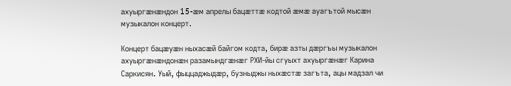ахуыргæнæндон 15-æм апрелы бацæттæ кодтой æмæ ауагътой мысæн музыкалон концерт.

Концерт бацæуæн ныхасæй байгом кодта, бирæ азты дæргъы музыкалон ахуыргæнæндонæн разамындгæнæг РХИ-йы сгуыхт ахуыргæнæг Карина Саркисян. Уый, фыццаджыдæр, бузныджы ныхæстæ загъта, ацы мадзал чи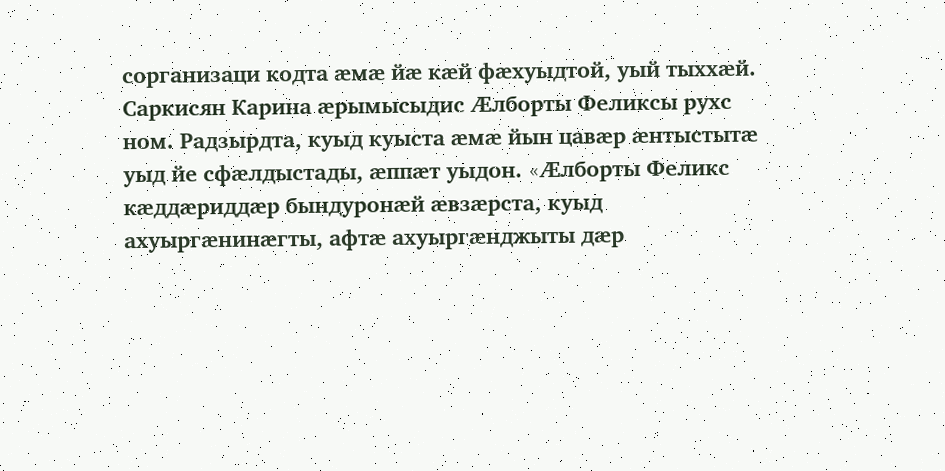сорганизаци кодта æмæ йæ кæй фæхуыдтой, уый тыххæй. Саркисян Карина æрымысыдис Æлборты Феликсы рухс ном. Радзырдта, куыд куыста æмæ йын цавæр æнтыстытæ уыд йе сфæлдыстады, æппæт уыдон. «Æлборты Феликс кæддæриддæр бындуронæй æвзæрста, куыд ахуыргæнинæгты, афтæ ахуыргæнджыты дæр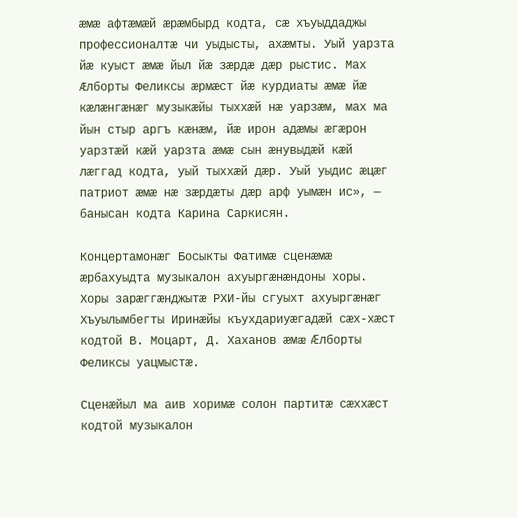æмæ афтæмæй æрæмбырд кодта, сæ хъуыддаджы профессионалтæ чи уыдысты, ахæмты. Уый уарзта йæ куыст æмæ йыл йæ зæрдæ дæр рыстис. Мах Æлборты Феликсы æрмæст йæ курдиаты æмæ йæ кæлæнгæнæг музыкæйы тыххæй нæ уарзæм, мах ма йын стыр аргъ кæнæм, йæ ирон адæмы æгæрон уарзтæй кæй уарзта æмæ сын æнувыдæй кæй лæггад кодта, уый тыххæй дæр. Уый уыдис æцæг патриот æмæ нæ зæрдæты дæр арф уымæн ис», — банысан кодта Карина Саркисян.

Концертамонæг Босыкты Фатимæ сценæмæ æрбахуыдта музыкалон ахуыргæнæндоны хоры. Хоры зарæггæнджытæ РХИ-йы сгуыхт ахуыргæнæг Хъуылымбегты Иринæйы къухдариуæгадæй сæх-хæст кодтой В. Моцарт, Д. Хаханов æмæ Æлборты Феликсы уацмыстæ.

Сценæйыл ма аив хоримæ солон партитæ сæххæст кодтой музыкалон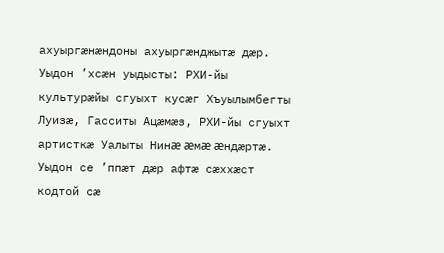ахуыргæнæндоны ахуыргæнджытæ дæр. Уыдон ’хсæн уыдысты: РХИ-йы культурæйы сгуыхт кусæг Хъуылымбегты Луизæ, Гасситы Ацæмæз, РХИ-йы сгуыхт артисткæ Уалыты Нинæ æмæ æндæртæ. Уыдон се ’ппæт дæр афтæ сæххæст кодтой сæ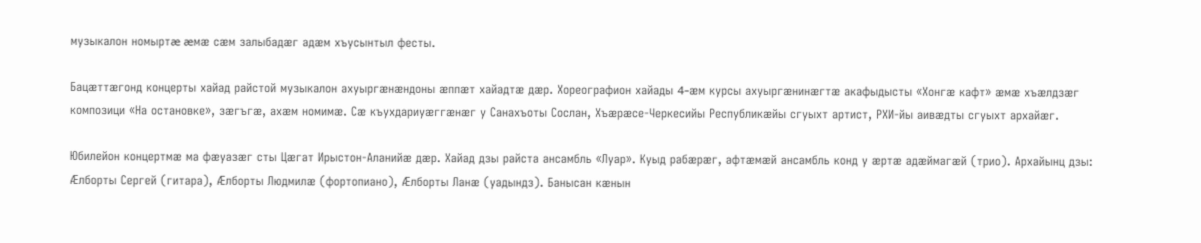музыкалон номыртæ æмæ сæм залыбадæг адæм хъусынтыл фесты.

Бацæттæгонд концерты хайад райстой музыкалон ахуыргæнæндоны æппæт хайадтæ дæр. Хореографион хайады 4-æм курсы ахуыргæнинæгтæ акафыдысты «Хонгæ кафт» æмæ хъæлдзæг композици «На остановке», зæгъгæ, ахæм номимæ. Сæ къухдариуæггæнæг у Санахъоты Сослан, Хъæрæсе-Черкесийы Республикæйы сгуыхт артист, РХИ-йы аивæдты сгуыхт архайæг.

Юбилейон концертмæ ма фæуазæг сты Цæгат Ирыстон-Аланийæ дæр. Хайад дзы райста ансамбль «Луар». Куыд рабæрæг, афтæмæй ансамбль конд у æртæ адæймагæй (трио). Архайынц дзы: Æлборты Сергей (гитара), Æлборты Людмилæ (фортопиано), Æлборты Ланæ (уадындз). Банысан кæнын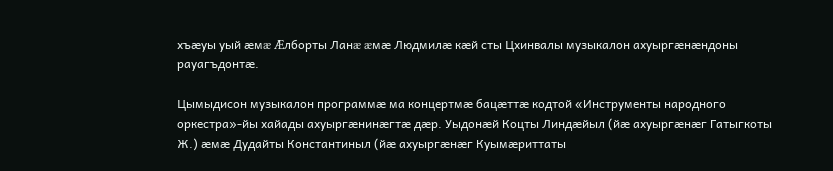хъæуы уый æмæ Æлборты Ланæ æмæ Людмилæ кæй сты Цхинвалы музыкалон ахуыргæнæндоны рауагъдонтæ.

Цымыдисон музыкалон программæ ма концертмæ бацæттæ кодтой «Инструменты народного оркестра»-йы хайады ахуыргæнинæгтæ дæр. Уыдонæй Коцты Линдæйыл (йæ ахуыргæнæг Гатыгкоты Ж.) æмæ Дудайты Константиныл (йæ ахуыргæнæг Куымæриттаты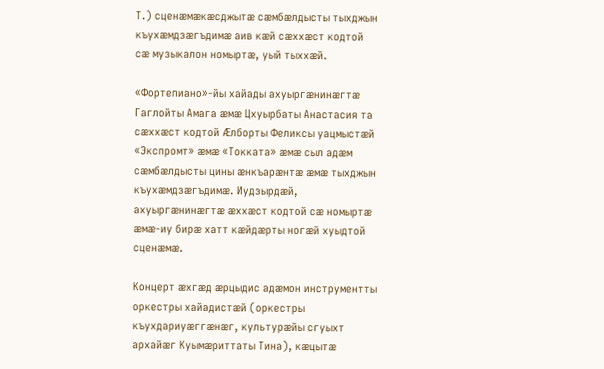Т.) сценæмæкæсджытæ сæмбæлдысты тыхджын къухæмдзæгъдимæ аив кæй сæххæст кодтой сæ музыкалон номыртæ, уый тыххæй.

«Фортепиано»-йы хайады ахуыргæнинæгтæ Гаглойты Амага æмæ Цхуырбаты Анастасия та сæххæст кодтой Æлборты Феликсы уацмыстæй «Экспромт» æмæ «Токката» æмæ сыл адæм сæмбæлдысты цины æнкъарæнтæ æмæ тыхджын къухæмдзæгъдимæ. Иудзырдæй, ахуыргæнинæгтæ æххæст кодтой сæ номыртæ æмæ-иу бирæ хатт кæйдæрты ногæй хуыдтой сценæмæ.

Концерт æхгæд æрцыдис адæмон инструментты оркестры хайадистæй (оркестры къухдариуæггæнæг, культурæйы сгуыхт архайæг Куымæриттаты Тина), кæцытæ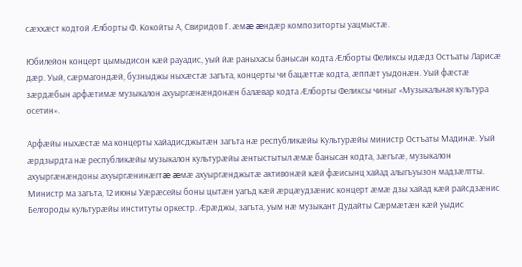сæххæст кодтой Æлборты Ф. Кокойты А, Свиридов Г. æмæ æндæр композиторты уацмыстæ.

Юбилейон концерт цымыдисон кæй рауадис, уый йæ раныхасы банысан кодта Æлборты Феликсы идæдз Остъаты Ларисæ дæр. Уый, сæрмагондæй, бузныджы ныхæстæ загъта, концерты чи бацæттæ кодта, æппæт уыдонæн. Уый фæстæ зæрдæбын арфæтимæ музыкалон ахуыргæнæндонæн балæвар кодта Æлборты Феликсы чиныг «Музыкальная культура осетин».

Арфæйы ныхæстæ ма концерты хайадисджытæн загъта нæ республикæйы Культурæйы министр Остъаты Мадинæ. Уый æрдзырдта нæ республикæйы музыкалон культурæйы æнтыстытыл æмæ банысан кодта, зæгъгæ, музыкалон ахуыргæнæндоны ахуыргæнинæгтæ æмæ ахуыргæнджытæ активонæй кæй фæисынц хайад алыгъуызон мадзæлтты. Министр ма загъта, 12 июны Уæрæсейы боны цытæн уагъд кæй æрцæудзæнис концерт æмæ дзы хайад кæй райсдзæнис Белгороды культурæйы институты оркестр. Æрæджы, загъта, уым нæ музыкант Дудайты Сæрмæтæн кæй уыдис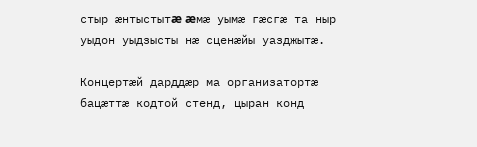стыр æнтыстытæ æмæ уымæ гæсгæ та ныр уыдон уыдзысты нæ сценæйы уазджытæ.

Концертæй дарддæр ма организатортæ бацæттæ кодтой стенд, цыран конд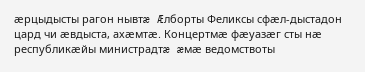æрцыдысты рагон нывтæ Æлборты Феликсы сфæл-дыстадон цард чи æвдыста, ахæмтæ. Концертмæ фæуазæг сты нæ республикæйы министрадтæ æмæ ведомствоты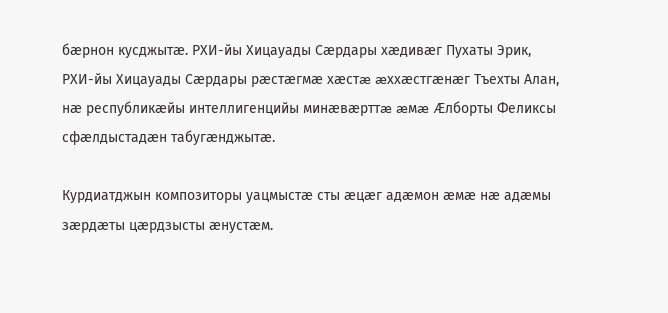бæрнон кусджытæ. РХИ-йы Хицауады Сæрдары хæдивæг Пухаты Эрик, РХИ-йы Хицауады Сæрдары рæстæгмæ хæстæ æххæстгæнæг Тъехты Алан, нæ республикæйы интеллигенцийы минæвæрттæ æмæ Æлборты Феликсы сфæлдыстадæн табугæнджытæ.

Курдиатджын композиторы уацмыстæ сты æцæг адæмон æмæ нæ адæмы зæрдæты цæрдзысты æнустæм.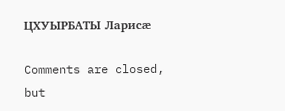ЦХУЫРБАТЫ Ларисæ

Comments are closed, but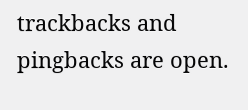trackbacks and pingbacks are open.